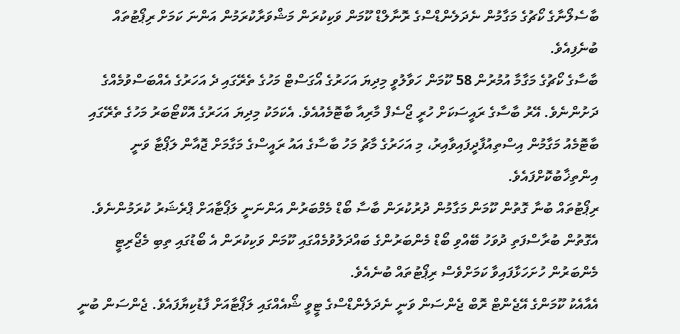ބާސެލޯނާގެ ކޯޗުގެ މަގާމުން ނެދަލެންޑްސްގެ ރޮނާލްޑް ކޫމަން ވަކިކުރަން މަޝްވަރާކުރަމުން އަންނަ ކަމަށް ރިޕޯޓުތައް ބުނެފިއެވެ.
ބާސާގެ ކޯޗުގެ މަގާމާ އުމުރުން 58 ކޫމަން ހަވާލުވީ މިދިޔަ އަހަރުގެ އޯގަސްޓް މަހުގެ ތެރޭގައި ދެ އަހަރުގެ އެއްބަސްވުމެއްގެ ދަށުންނެވެ. އޭރު ބާސާގެ ރައީސަކަށް ހުރީ ޖޯސެފް މާރިއާ ބާޓޮމެއުއެވެ. އެކަމަކު މިދިޔަ އަހަރުގެ އޮކްޓޯބަރު މަހުގެ ތެރޭގައި ބާޓޮމެއު މަގާމުން އިސްތިއުފާދީފައިވާއިރު، މި އަހަރުގެ މާޗު މަހު ބާސާގެ އައު ރައީސްގެ މަގާމަށް ޖޮއާން ލަޕޯޓާ ވަނީ އިންތިޚާބުކޮށްފައެވެ.
ރިޕޯޓުތައް ބުނާ ގޮތުން ކޫމަން މަގާމުން ދުރުކުރަން ބާސާ ބޯޑް މެމްބަރުން އަންނަނީ ލަޕޯޓާއަށް ޕްރެޝަރު ކުރަމުންނެވެ. އެގޮތުން ބުރާސްފަތި ދުވަހު ބޭއްވި ބޯޑް މެންބަރުންގެ ބައްދަލުވުމެއްގައި ކޫމަން ވަކިކުރަން އެ ބޯޑުގައި ތިބި މެޖޯރިޓީ މެންބަރުން ހުށަހަޅާފައިވާ ކަމަށްވެސް ރިޕޯޓުތައް ބުނެއެވެ.
އެއާއެކު ކޫމަންގެ އޭޖެންޓް ރޮބް ޖެންސަން ވަނީ ނެދަލެންޑްސްގެ ޓީވީ ޝޯއެއްގައި ލަޕޯޓާއަށް ފާޑުކިޔާފައެވެ. ޖެންސަން ބުނީ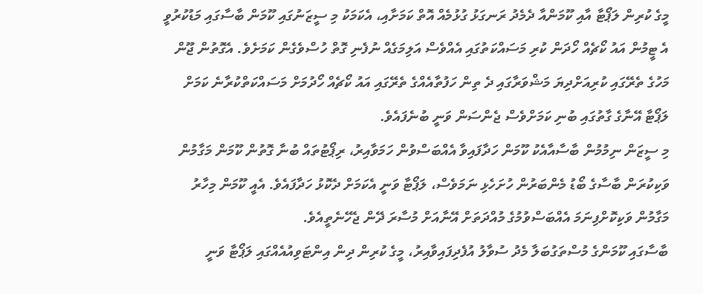މީގެ ކުރިން ލަޕޯޓާ އާއި ކޫމަންއާ ދެމެދު ރަނގަޅު ގުޅުމެއް އޮތް ކަމަށާއި، އެކަމަކު މި ސީޒަނުގައި ކޫމަން ބާސާގައި މަޑުކުރުވީ އެ ޓީމުން އައު ކޯޗެއް ހޯދަން ކުރި މަސައްކަތުގައި އެއްވެސް އަލިމަގެއް ނުފެނި ގޮތް ހުސްވެގެން ކަމަށެވެ. އެގޮތުން ޖޫން މަހުގެ ތެރޭގައި ކުރިއަށްދިޔަ މަޝްވަރާގައި ދެ ތިން ހަފުތާއެއްގެ ތެރޭގައި އައު ކޯޗެއް ހޯދުމަށް މަސައްކަތްކުރާނެ ކަމަށް ލަޕޯޓާ އޭނާގެ ގާތުގައި ބުނި ކަމަށްވެސް ޖެންސަން ވަނީ ބުނެފައެވެ.
މި ސީޒަން ނިމުމުން ބާސާއާއެކު ކޫމަން ހަދާފައިވާ އެއްބަސްވުން ހަމަވާއިރު، ރިޕޯޓުތައް ބުނާ ގޮތުން ކޫމަން މަގާމުން ވަކިކުރަން ބާސާގެ ބޯޑު މެންބަރުން ހުށަހެޅި ނަމަވެސް، ލަޕޯޓާ ވަނީ އެކަމަށް ދެކޮޅު ހަދާފައެވެ. އެއީ ކޫމަން މިހާރު މަގާމުން ވަކިކޮށްފިނަމަ އެއްބަސްވުމުގެ މުއްދަތަށް އޭނާއަށް މުސާރަ ދޭން ޖެހޭނެތީއެވެ.
ބާސާގައި ކޫމަންގެ މުސްތަގުބަލާ މެދު ސުވާލު އުފެދިފައިވާއިރު، މީގެ ކުރިން ދިން އިންޓަވިއުއެއްގައި ލަޕޯޓާ ވަނީ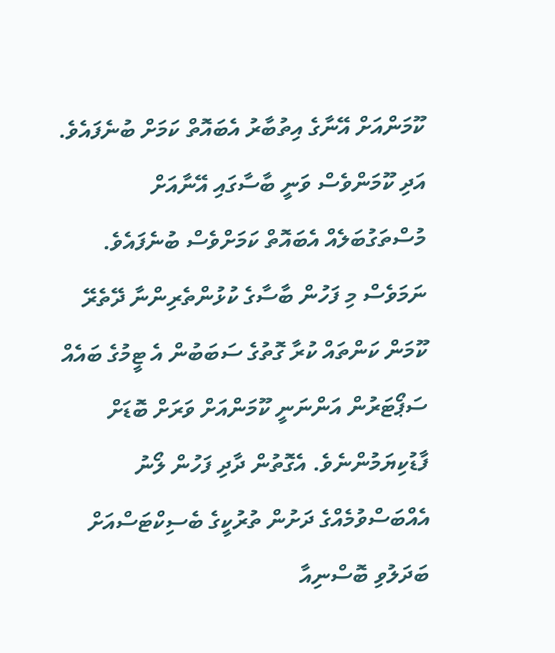ކޫމަންއަށް އޭނާގެ އިތުބާރު އެބައޮތް ކަމަށް ބުނެފައެވެ. އަދި ކޫމަންވެސް ވަނީ ބާސާގައި އޭނާއަށް މުސްތަގުބަލެއް އެބައޮތް ކަމަށްވެސް ބުނެފައެވެ.
ނަމަވެސް މި ފަހުން ބާސާގެ ކުޅުންތެރިންނާ ދޭތެރޭ ކޫމަން ކަންތައް ކުރާ ގޮތުގެ ސަބަބުން އެ ޓީމުގެ ބައެއް ސަޕޯޓަރުން އަންނަނީ ކޫމަންއަށް ވަރަށް ބޮޑަށް ފާޑުކިޔަމުންނެވެ. އެގޮތުން ދާދި ފަހުން ލޯނު އެއްބަސްވުމެއްގެ ދަށުން ތުރުކީގެ ބެސިކްޓަސްއަށް ބަދަލުވި ބޮސްނިއާ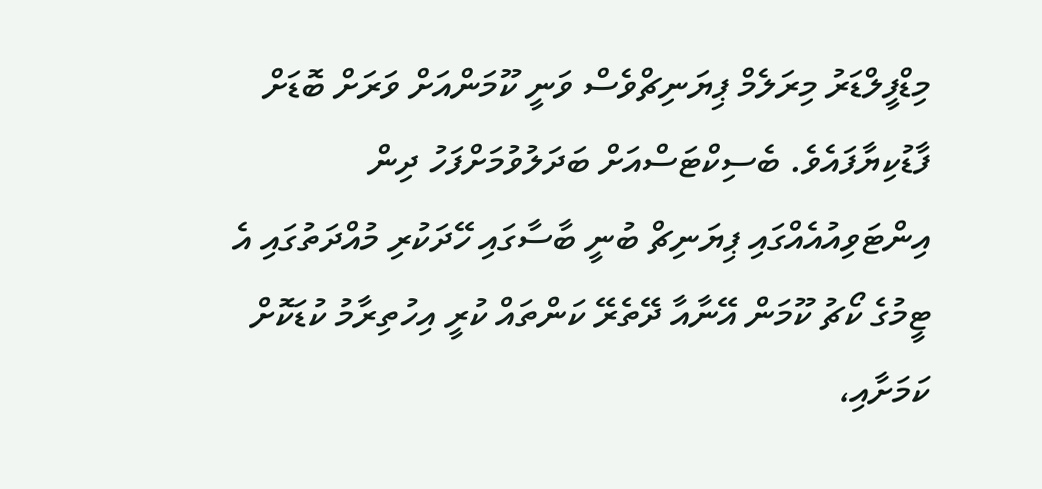މިޑްފީލްޑަރު މިރަލެމް ޕިޔަނިޗްވެސް ވަނީ ކޫމަންއަށް ވަރަށް ބޮޑަށް ފާޑުކިޔާފައެވެ. ބެސިކްޓަސްއަށް ބަދަލުވުމަށްފަހު ދިން އިންޓަވިއުއެއްގައި ޕިޔަނިޗް ބުނީ ބާސާގައި ހޭދަކުރި މުއްދަތުގައި އެ ޓީމުގެ ކޯޗު ކޫމަން އޭނާއާ ދޭތެރޭ ކަންތައް ކުރީ އިހުތިރާމު ކުޑަކޮށް ކަމަށާއި،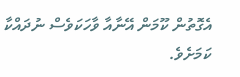އެގޮތުން ކޫމަން އޭނާއާ ވާހަކަވެސް ނުދައްކާ ކަމަށެވެ.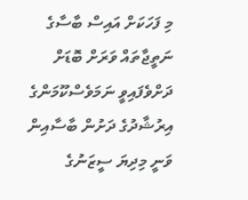މި ފަހަކަށް އައިސް ބާސާގެ ނަތީޖާތައް ވަރަށް ބޮޑަށް ދަށްވެފައިވީ ނަމަވެސްކޫމަންގެ އިރުޝާދުގެ ދަށުން ބާސާއިން ވަނީ މިދިޔަ ސީޒަނުގެ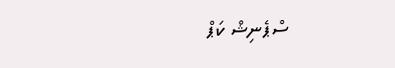ސްޕެނިޝް ކަޕް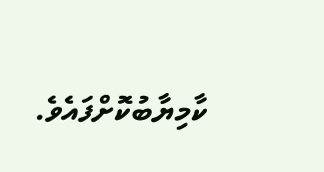ކާމިޔާބުކޮށްފައެވެ.